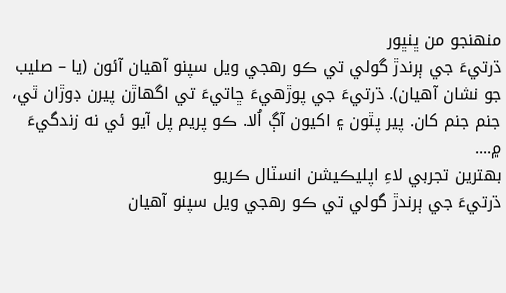منهنجو من ڀنڀور
ڌرتيءَ جي ٻرندڙ گولي تي ڪو رهجي ويل سپنو آهيان آئون (يا – صليب جو نشان آهيان). ڌرتيءَ جي پوڙهيءَ ڇاتيءَ تي اگهاڙن پيرن ڊوڙان ٿي، جنم جنم کان. پير پٿون ۽ اکيون آڳ اُلا. ڪو پريم پل آيو ئي نه زندگيءَ ۾....
بهترين تجربي لاءِ اپليڪيشن انسٽال ڪريو
ڌرتيءَ جي ٻرندڙ گولي تي ڪو رهجي ويل سپنو آهيان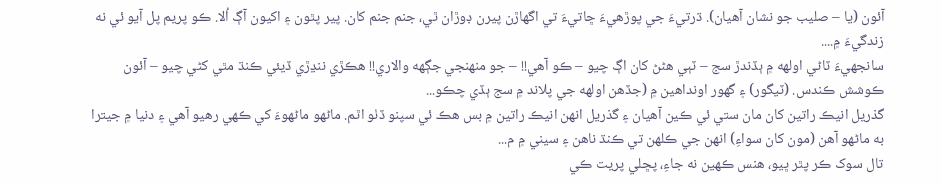آئون (يا – صليب جو نشان آهيان). ڌرتيءَ جي پوڙهيءَ ڇاتيءَ تي اگهاڙن پيرن ڊوڙان ٿي، جنم جنم کان. پير پٿون ۽ اکيون آڳ اُلا. ڪو پريم پل آيو ئي نه زندگيءَ ۾....
سانجهيءَ ٽاڻي اولهه ۾ ٻڏندڙ سج – ٽٻي هڻڻ کان اڳ چيو – ڪو آهي!! – جو منهنجي جڳهه والاري!! هڪڙي ننڍڙي ڏيئي ڪنڌ مٿي کڻي چيو – آئون ڪوشش ڪندس. (ٽيگور) ۽ گهور اونداهين ۾ (جڏهن اولهه جي پلاند ۾ سج ٻڏي چڪو...
گذريل انيڪ راتين کان مان ستي ئي ڪين آهيان ۽ گذريل انهن انيڪ راتين ۾ بس هڪ ئي سپنو ڏٺو اٿم. ماڻهو ماڻهوءَ کي ڪهي رهيو آهي ۽ دنيا ۾ جيترا به ماڻهو آهن (مون کان سواءِ) انهن جي ڪلهن تي ڪنڌ ناهن ۽ سيني ۾ م...
تال سوک ڪر پٿر ڀيو، هنس ڪهين نه جاءِ، پڇلي پريت ڪي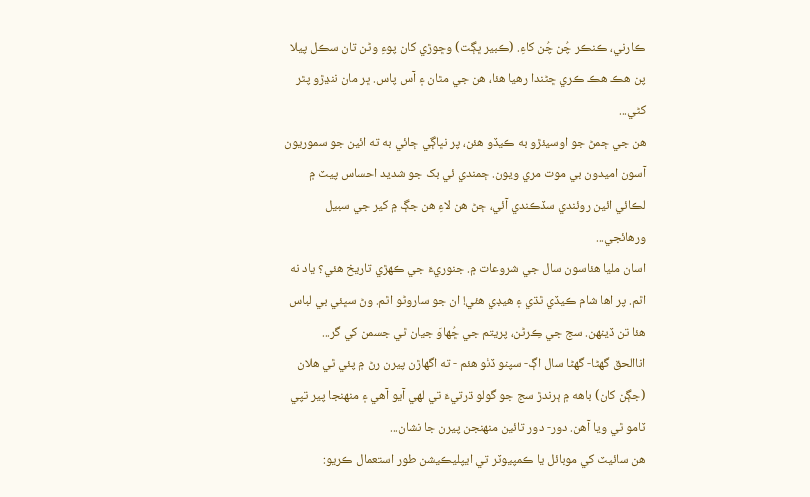ڪارني، ڪنڪر چُن چُن کاءِ. (ڪبير ڀڳت) وڇوڙي کان پوءِ وڻن تان سڪل پيلا پن هڪ هڪ ڪري ڇڻندا رهيا هئا، هن جي مٿان ۽ آس پاس. ڀر مان ننڍڙو پٿر کڻي...
هن جي ڄمڻ جو اوسيئڙو به ڪيڏو هئن، پر نڀاڳي ڄائي به ته ائين جو سموريون آسون اميدون بي موت مري ويون. ڄمندي ئي بک جو شديد احساس پيٽ ۾ لڪائي ائين روئندي سڏڪندي آئي، ڄڻ هن لاءِ هن جڳ ۾ کير جي سبيل ورهائجي...
اسان مليا هئاسون سال جي شروعات ۾. جنوريءَ جي ڪهڙي تاريخ هئي؟ ياد نه اٿم. پر اها شام ڪيڏي ٿڌي ۽ هيڊي هئي! ان جو ساروڻو اٿم. وڻ سڀئي بي لباس هئا تن ڏينهن. سج جي ڪِرڻن، پريتم جي ڇُهاوَ جيان ٿي جسمن کي گر...
اناالحق گهڻا- گهڻا سال اڳ- سپنو ڏٺو هئم - ته اگهاڙن پيرن رڻ ۾ پئي ٿي هلان (جڳن کان) باهه ۾ ٻرندڙ سج جو گولو ڌرتيءَ تي لهي آيو آهي ۽ منهنجا پير تپي ٽامو ٿي ويا آهن. دور- دور تائين منهنجن پيرن جا نشان...
هن سائيٽ کي موبائل يا ڪمپيوٽر تي ايپليڪيشن طور استعمال ڪريو: